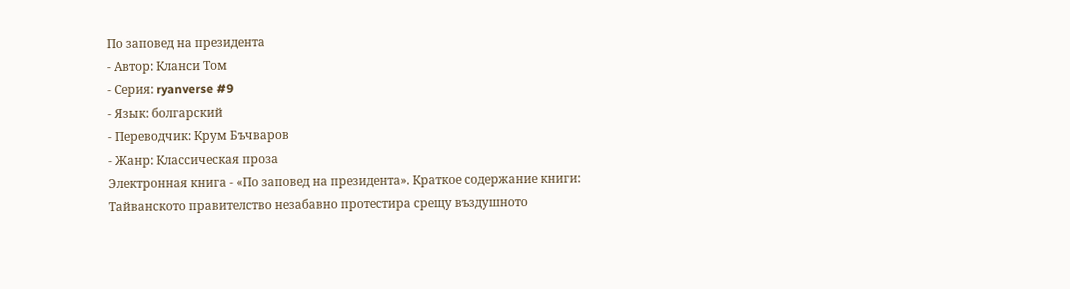По заповед на президента
- Автор: Кланси Том
- Серия: ryanverse #9
- Язык: болгарский
- Переводчик: Крум Бъчваров
- Жанр: Классическая проза
Электронная книга - «По заповед на президента». Краткое содержание книги:
Тайванското правителство незабавно протестира срещу въздушното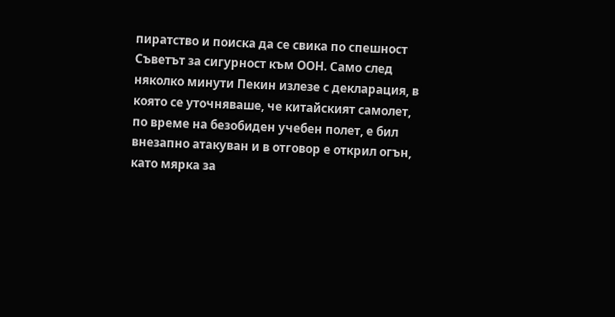пиратство и поиска да се свика по спешност Съветът за сигурност към ООН. Само след няколко минути Пекин излезе с декларация, в която се уточняваше, че китайският самолет, по време на безобиден учебен полет, е бил внезапно атакуван и в отговор е открил огън, като мярка за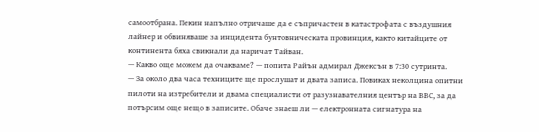самоотбрана. Пекин напълно отричаше да е съпричастен в катастрофата с въздушния лайнер и обвиняваше за инцидента бунтовническата провинция, както китайците от континента бяха свикнали да наричат Тайван.
— Какво още можем да очакваме? — попита Райън адмирал Джексън в 7:30 сутринта.
— За около два часа техниците ще прослушат и двата записа. Повиках неколцина опитни пилоти на изтребители и двама специалисти от разузнавателния център на ВВС, за да потърсим още нещо в записите. Обаче знаеш ли — електронната сигнатура на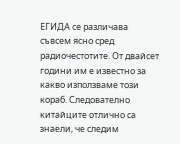ЕГИДА се различава съвсем ясно сред радиочестотите. От двайсет години им е известно за какво използваме този кораб. Следователно китайците отлично са знаели, че следим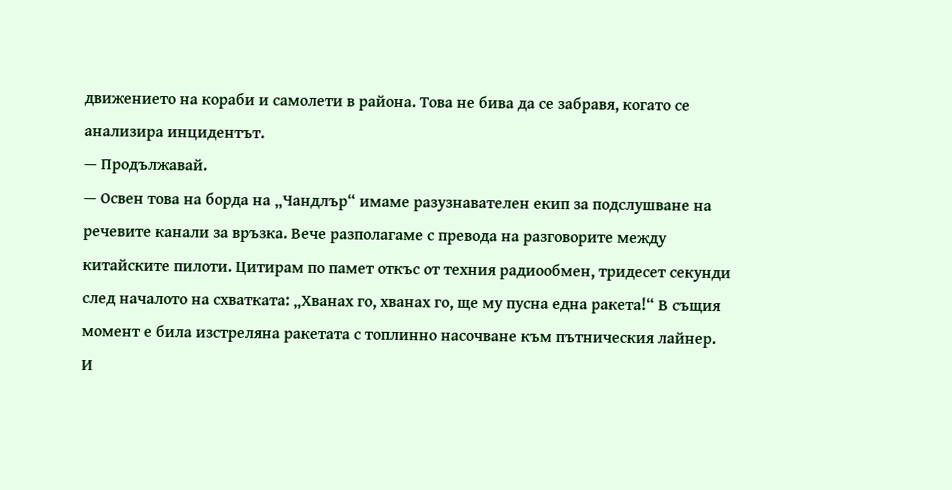движението на кораби и самолети в района. Това не бива да се забравя, когато се анализира инцидентът.
— Продължавай.
— Освен това на борда на „Чандлър“ имаме разузнавателен екип за подслушване на речевите канали за връзка. Вече разполагаме с превода на разговорите между китайските пилоти. Цитирам по памет откъс от техния радиообмен, тридесет секунди след началото на схватката: „Хванах го, хванах го, ще му пусна една ракета!“ В същия момент е била изстреляна ракетата с топлинно насочване към пътническия лайнер. И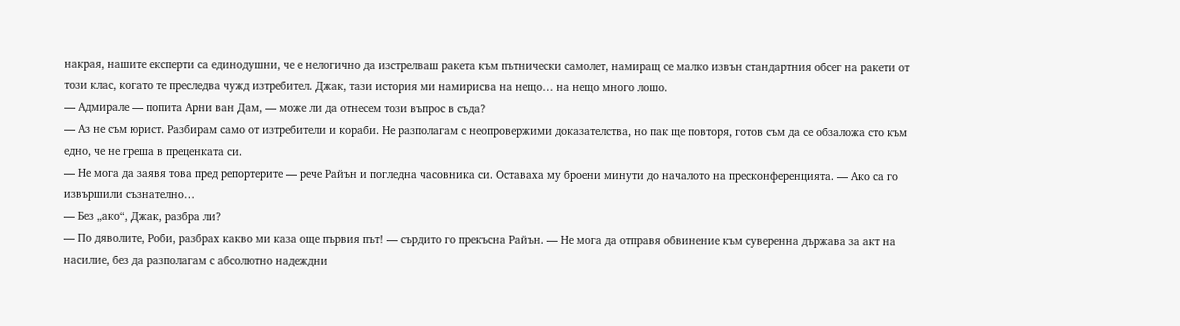накрая, нашите експерти са единодушни, че е нелогично да изстрелваш ракета към пътнически самолет, намиращ се малко извън стандартния обсег на ракети от този клас, когато те преследва чужд изтребител. Джак, тази история ми намирисва на нещо… на нещо много лошо.
— Адмирале — попита Арни ван Дам, — може ли да отнесем този въпрос в съда?
— Аз не съм юрист. Разбирам само от изтребители и кораби. Не разполагам с неопровержими доказателства, но пак ще повторя, готов съм да се обзаложа сто към едно, че не греша в преценката си.
— Не мога да заявя това пред репортерите — рече Райън и погледна часовника си. Оставаха му броени минути до началото на пресконференцията. — Ако са го извършили съзнателно…
— Без „ако“, Джак, разбра ли?
— По дяволите, Роби, разбрах какво ми каза още първия път! — сърдито го прекъсна Райън. — Не мога да отправя обвинение към суверенна държава за акт на насилие, без да разполагам с абсолютно надеждни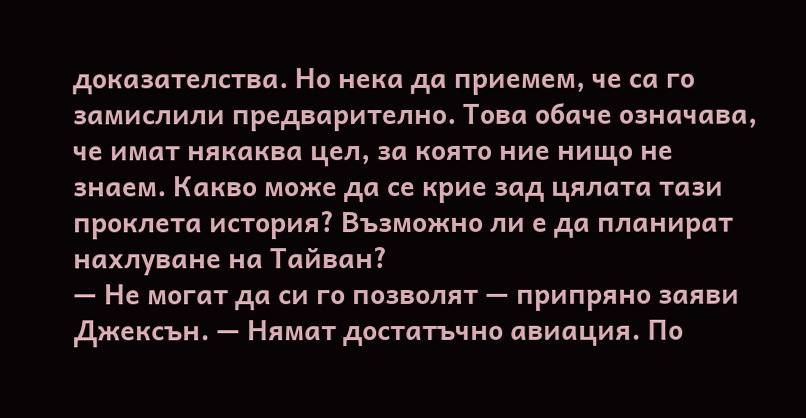доказателства. Но нека да приемем, че са го замислили предварително. Това обаче означава, че имат някаква цел, за която ние нищо не знаем. Какво може да се крие зад цялата тази проклета история? Възможно ли е да планират нахлуване на Тайван?
— Не могат да си го позволят — припряно заяви Джексън. — Нямат достатъчно авиация. По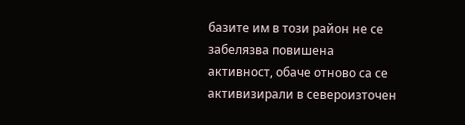базите им в този район не се забелязва повишена активност, обаче отново са се активизирали в североизточен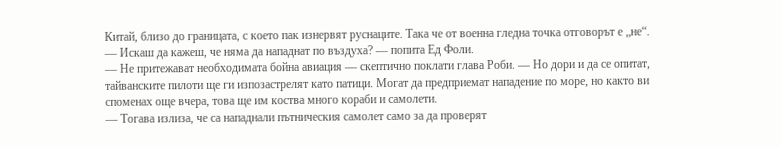Китай, близо до границата, с което пак изнервят руснаците. Така че от военна гледна точка отговорът е „не“.
— Искаш да кажеш, че няма да нападнат по въздуха? — попита Ед Фоли.
— Не притежават необходимата бойна авиация — скептично поклати глава Роби. — Но дори и да се опитат, тайванските пилоти ще ги изпозастрелят като патици. Могат да предприемат нападение по море, но както ви споменах още вчера, това ще им коства много кораби и самолети.
— Тогава излиза, че са нападнали пътническия самолет само за да проверят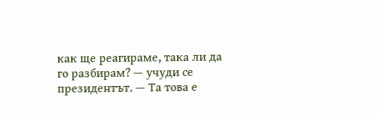как ще реагираме, така ли да го разбирам? — учуди се президентът. — Та това е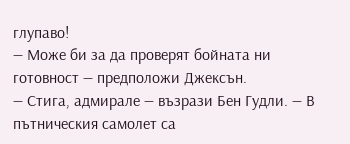глупаво!
— Може би за да проверят бойната ни готовност — предположи Джексън.
— Стига, адмирале — възрази Бен Гудли. — В пътническия самолет са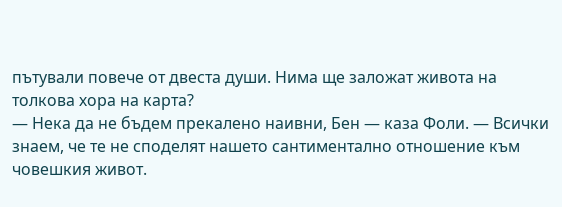пътували повече от двеста души. Нима ще заложат живота на толкова хора на карта?
— Нека да не бъдем прекалено наивни, Бен — каза Фоли. — Всички знаем, че те не споделят нашето сантиментално отношение към човешкия живот.